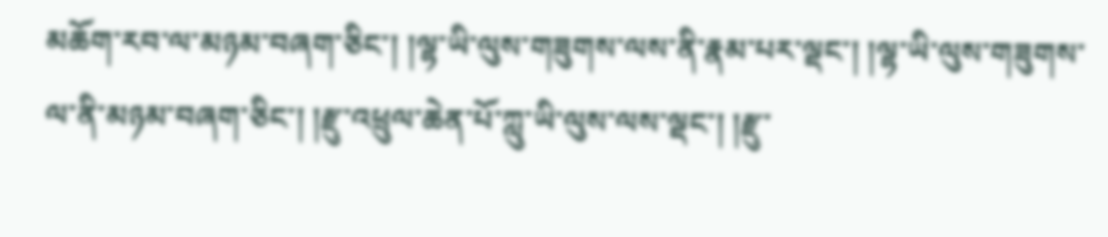མཆོག་རབ་ལ་མཉམ་བཞག་ཅིང་། །ལྷ་ཡི་ལུས་གཟུགས་ལས་ནི་རྣམ་པར་ལྡང་། །ལྷ་ཡི་ལུས་གཟུགས་ལ་ནི་མཉམ་བཞག་ཅིང་། །རྫུ་འཕྲུལ་ཆེན་པོ་ཀླུ་ཡི་ལུས་ལས་ལྡང་། །རྫུ་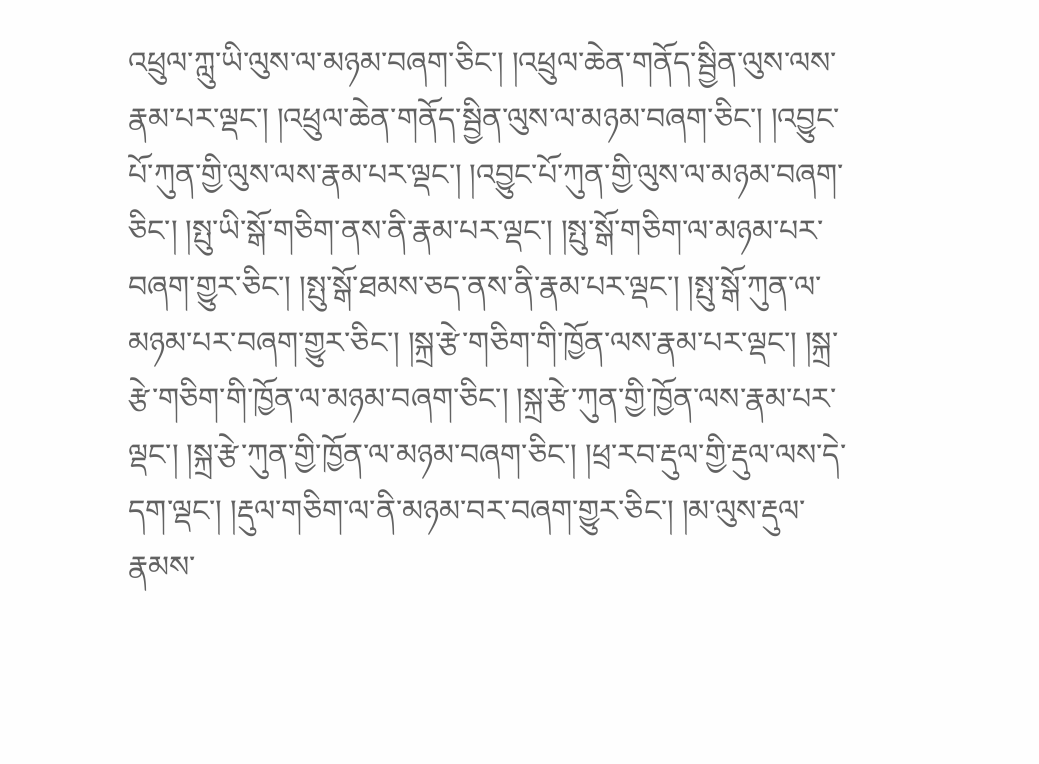འཕྲུལ་ཀླུ་ཡི་ལུས་ལ་མཉམ་བཞག་ཅིང་། །འཕྲུལ་ཆེན་གནོད་སྦྱིན་ལུས་ལས་རྣམ་པར་ལྡང་། །འཕྲུལ་ཆེན་གནོད་སྦྱིན་ལུས་ལ་མཉམ་བཞག་ཅིང་། །འབྱུང་པོ་ཀུན་གྱི་ལུས་ལས་རྣམ་པར་ལྡང་། །འབྱུང་པོ་ཀུན་གྱི་ལུས་ལ་མཉམ་བཞག་ཅིང་། །སྤུ་ཡི་སྒོ་གཅིག་ནས་ནི་རྣམ་པར་ལྡང་། །སྤུ་སྒོ་གཅིག་ལ་མཉམ་པར་བཞག་གྱུར་ཅིང་། །སྤུ་སྒོ་ཐམས་ཅད་ནས་ནི་རྣམ་པར་ལྡང་། །སྤུ་སྒོ་ཀུན་ལ་མཉམ་པར་བཞག་གྱུར་ཅིང་། །སྐྲ་རྩེ་གཅིག་གི་ཁྱོན་ལས་རྣམ་པར་ལྡང་། །སྐྲ་རྩེ་གཅིག་གི་ཁྱོན་ལ་མཉམ་བཞག་ཅིང་། །སྐྲ་རྩེ་ཀུན་གྱི་ཁྱོན་ལས་རྣམ་པར་ལྡང་། །སྐྲ་རྩེ་ཀུན་གྱི་ཁྱོན་ལ་མཉམ་བཞག་ཅིང་། །ཕྲ་རབ་རྡུལ་གྱི་རྡུལ་ལས་དེ་དག་ལྡང་། །རྡུལ་གཅིག་ལ་ནི་མཉམ་བར་བཞག་གྱུར་ཅིང་། །མ་ལུས་རྡུལ་རྣམས་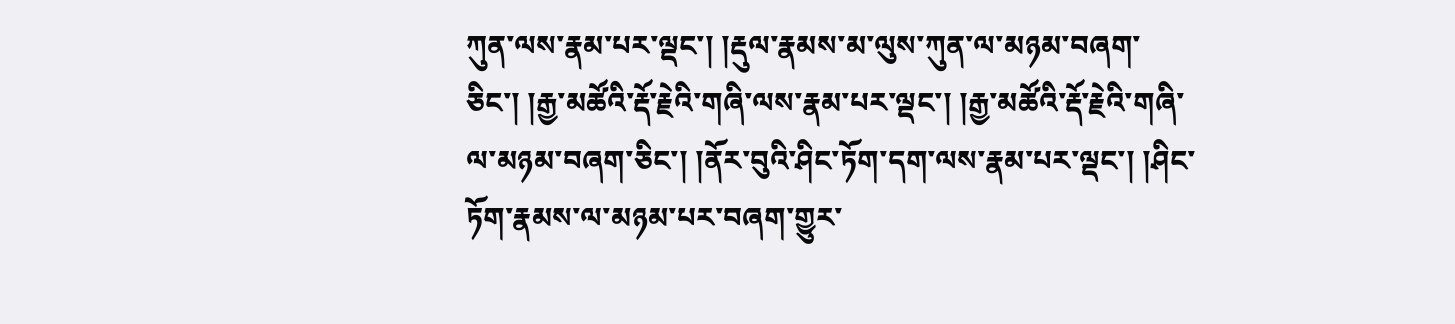ཀུན་ལས་རྣམ་པར་ལྡང་། །རྡུལ་རྣམས་མ་ལུས་ཀུན་ལ་མཉམ་བཞག་ཅིང་། །རྒྱ་མཚོའི་རྡོ་རྗེའི་གཞི་ལས་རྣམ་པར་ལྡང་། །རྒྱ་མཚོའི་རྡོ་རྗེའི་གཞི་ལ་མཉམ་བཞག་ཅིང་། །ནོར་བུའི་ཤིང་ཏོག་དག་ལས་རྣམ་པར་ལྡང་། །ཤིང་ཏོག་རྣམས་ལ་མཉམ་པར་བཞག་གྱུར་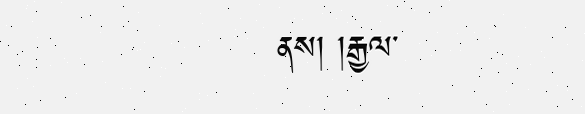ནས། །རྒྱལ་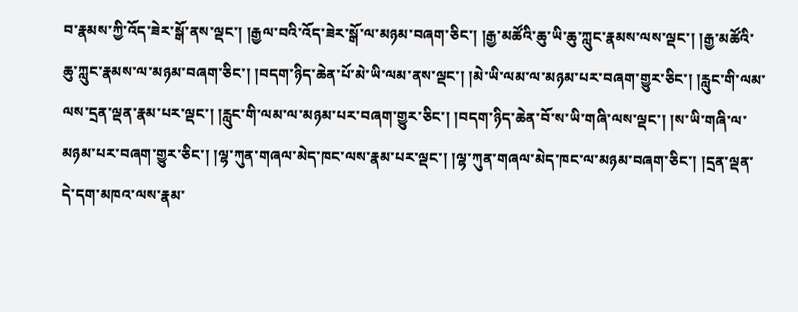བ་རྣམས་ཀྱི་འོད་ཟེར་སྒོ་ནས་ལྡང་། །རྒྱལ་བའི་འོད་ཟེར་སྒོ་ལ་མཉམ་བཞག་ཅིང་། །རྒྱ་མཚོའི་ཆུ་ཡི་ཆུ་ཀླུང་རྣམས་ལས་ལྡང་། །རྒྱ་མཚོའི་ཆུ་ཀླུང་རྣམས་ལ་མཉམ་བཞག་ཅིང་། །བདག་ཉིད་ཆེན་པོ་མེ་ཡི་ལམ་ནས་ལྡང་། །མེ་ཡི་ལམ་ལ་མཉམ་པར་བཞག་གྱུར་ཅིང་། །རླུང་གི་ལམ་ལས་དྲན་ལྡན་རྣམ་པར་ལྡང་། །རླུང་གི་ལམ་ལ་མཉམ་པར་བཞག་གྱུར་ཅིང་། །བདག་ཉིད་ཆེན་བོ་ས་ཡི་གཞི་ལས་ལྡང་། །ས་ཡི་གཞི་ལ་མཉམ་པར་བཞག་གྱུར་ཅིང་། །ལྷ་ཀུན་གཞལ་མེད་ཁང་ལས་རྣམ་པར་ལྡང་། །ལྷ་ཀུན་གཞལ་མེད་ཁང་ལ་མཉམ་བཞག་ཅིང་། །དྲན་ལྡན་དེ་དག་མཁའ་ལས་རྣམ་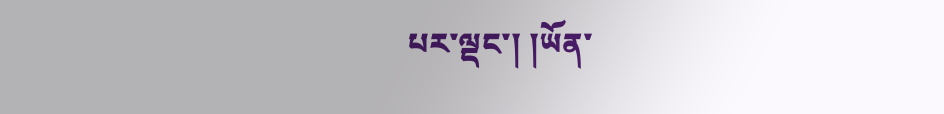པར་ལྡང་། །ཡོན་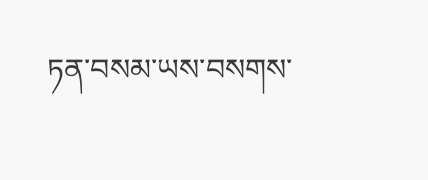ཏན་བསམ་ཡས་བསགས་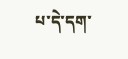པ་དེ་དག་